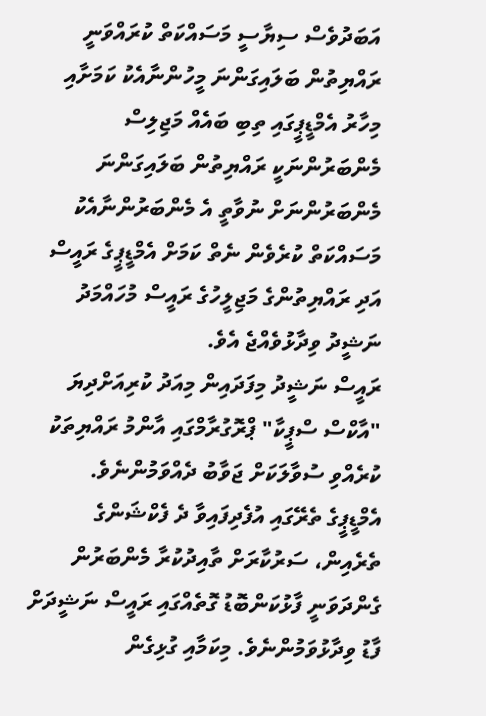އަބަދުވެސް ސިޔާސީ މަސައްކަތް ކުރައްވަނީ ރައްޔިތުން ބަލައިގަންނަ މީހުންނާއެކު ކަމަށާއި މިހާރު އެމްޑީޕީގައި ތިބި ބައެއް މަޖިލިސް މެންބަރުންނަކީ ރައްޔިތުން ބަލައިގަންނަ މެންބަރުންނަށް ނުވާތީ އެ މެންބަރުންނާއެކު މަސައްކަތް ކުރެވެން ނެތް ކަމަށް އެމްޑީޕީގެ ރައީސް އަދި ރައްޔިތުންގެ މަޖިލީހުގެ ރައީސް މުހައްމަދު ނަޝީދު ވިދާޅުވެއްޖެ އެވެ.
ރައީސް ނަޝީދު މިފަދައިން މިއަދު ކުރިއަށްދިޔަ "އާކްސް ސްޕީކާ" ޕްރޮގުރާމްގައި އާންމު ރައްޔިތަކު ކުރެއްވި ސުވާލަކަށް ޖަވާބު ދެއްވަމުންނެވެ.
އެމްޑީޕީގެ ތެރޭގައި އުފެދިފައިވާ ދެ ފެކްޝަންގެ ތެރެއިން، ސަރުކާރަށް ތާއިދުކުރާ މެންބަރުން ގެންދަވަނީ ފާޅުކަންބޮޑު ގޮތެއްގައި ރައީސް ނަޝީދަށް ފާޑު ވިދާޅުވަމުންނެވެ. މިކަމާއި ގުޅިގެން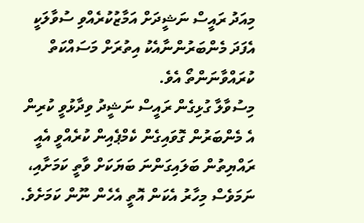މިއަދު ރައީސް ނަޝީދަށް އަމާޒުކުރެއްވި ސުވާލަކީ އެފަދަ މެންބަރުންނާއެކު އިތުރަށް މަސައްކަތް ކުރައްވާނަންތޯ އެވެ.
މިސުވާލާ ގުޅިގެން ރައީސް ނަޝީދު ވިދާޅުވީ ކުރިން އެ މެންބަރުން ގޮވައިގެން ކެމްޕެއިން ކުރެއްވީ އެއީ ރައްޔިތުން ބަލައިގަންނަ ބަޔަކަށް ވާތީ ކަމަށާއި، ނަމަވެސް މިހާރު އެކަން އޮތީ އެހެން ނޫން ކަމަށެވެ.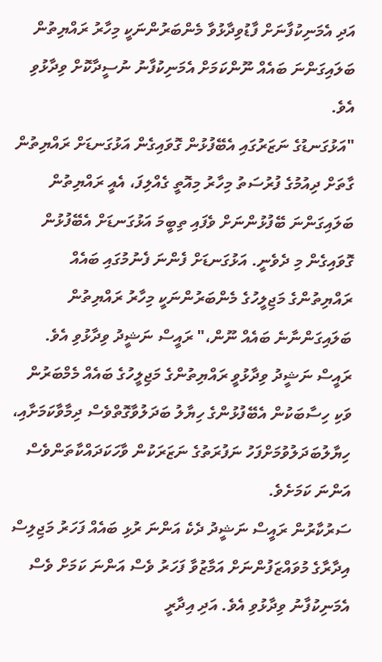އަދި އެމަނިކުފާނަށް ފާޑުވިދާޅުވާ މެންބަރުންނަކީ މިހާރު ރައްޔިތުން ބަލައިގަންނަ ބައެއް ނޫންކަމަށް އެމަނިކުފާނު ނުސީދާކޮށް ވިދާޅުވި އެވެ.
"އަޅުގަނޑުގެ ނަޒަރުގައި އެބޭފުޅުން ގޮވައިގެން އަޅުގަނޑަށް ރައްޔިތުން ގާތަށް ދިއުމުގެ ފުރުސަތު މިހާރު މިއޮތީ ގެއްލިފަ، އެއީ ރައްޔިތުން ބަލައިގަންނަ ބޭފުޅުންނަށް ވެފައި ތިބީމަ އަޅުގަނޑަށް އެބޭފުޅުން ގޮވައިގެން މި ދެވެނީ. އަޅުގަނޑަށް ފެންނަ ފެނުމުގައި ބައެއް ރައްޔިތުންގެ މަޖިލީހުގެ މެންބަރުންނަކީ މިހާރު ރައްޔިތުން ބަލައިގަންނާނެ ބައެއް ނޫން،" ރައީސް ނަޝީދު ވިދާޅުވި އެވެ.
ރައީސް ނަޝީދު ވިދާޅުވީ ރައްޔިތުންގެ މަޖިލީހުގެ ބައެއް މެމްބަރުން ވަކި ހިސާބަކުން އެބޭފުޅުންގެ ހިޔާލު ބަދަލުވާގޮތްވެސް ދިމާވާކަމަށާއި، ހިޔާލުބަދަލުވުމަށްފަހު ނަފުރަތުގެ ނަޒަރަކުން ވާހަކަދައްކާތަންވެސް އަންނަ ކަމަށެވެ.
ސަރުކާރުން ރައީސް ނަޝީދު ދެކެ އަންނަ ރުޅި ބައެއް ފަހަރު މަޖިލިސް އިދާރާގެ މުވައްޒަފުންނަށް އަމާޒުވާ ފަހަރު ވެސް އަންނަ ކަމަށް ވެސް އެމަނިކުފާނު ވިދާޅުވި އެވެ. އަދި އިދާރީ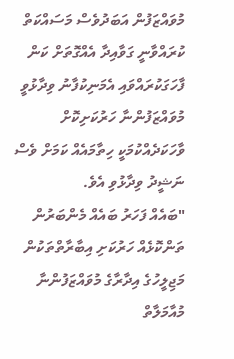މުވައްޒަފުން އަބަދުވެސް މަސައްކަތް ކުރައްވާނީ ގަވާއިދާ އެއްގޮތަށް ކަން ފާހަގަކުރައްވައި އެމަނިކުފާނު ވިދާޅުވީ މުވައްޒަފުންނާ ހަރުކަށިކޮށް ވާހަކަދެއްކުމަކީ ހިތާމައެއް ކަމަށް ވެސް ނަޝީދު ވިދާޅުވި އެވެ.
"ބައެއް ފަހަރު ބައެއް މެންބަރުން ތަންކޮޅެއް ހަރުކަށި އިބާރާތްތަކުން މަޖިލީހުގެ އިދާރާގެ މުވައްޒަފުންނާ މުއާމަލާތް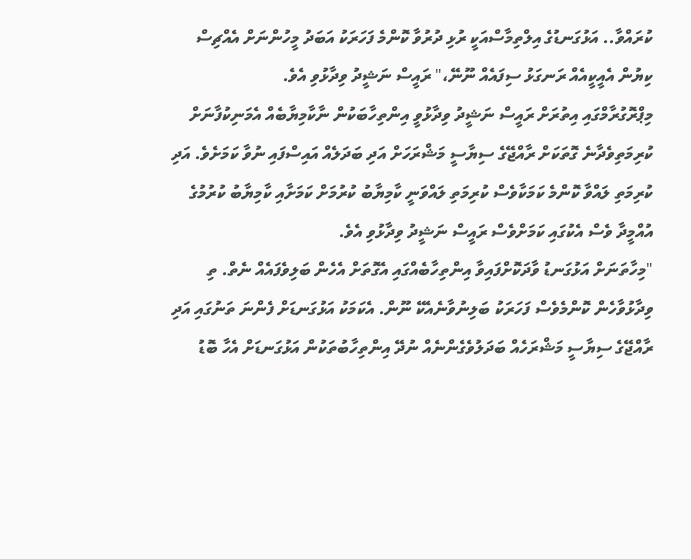ކުރައްވާ.. އަޅުގަނޑުގެ އިލްތިމާސްއަކީ ރުޅި ދުރުވާ ކޮންމެ ފަހަރަކު އަބަދު މީހުންނަށް އެއްޗިސް ކިޔުން އެއީކީއެއް ރަނގަޅު ސިފައެއް ނޫނޭ،" ރައީސް ނަޝީދު ވިދާޅުވި އެވެ.
މިޕްރޮގުރާމްގައި އިތުރަށް ރައީސް ނަޝީދު ވިދާޅުވީ އިންތިހާބަކުން ނާކާމިޔާބެއް އެމަނިކުފާނަށް ކުރިމަތިވެދާނެ ގޮތަކަށް ރާއްޖޭގެ ސިޔާސީ މަޝްރަހަށް އަދި ބަދަލެއް އައިސްފައި ނުވާ ކަމަށެވެ. އަދި ކުރިމަތި ލައްވާ ކޮންމެ ކަމަކާވެސް ކުރިމަތި ލައްވަނީ ކާމިޔާބު ކުރުމަށް ކަމަށާއި ކާމިޔާބު ކުރުމުގެ އުއްމީދާ ވެސް އެކުގައި ކަމަށްވެސް ރައީސް ނަޝީދު ވިދާޅުވި އެވެ.
"މިހާތަނަށް އަޅުގަނޑު ވާދަކޮށްފައިވާ އިންތިހާބެއްގައި އެގޮތަށް އެހެން ބަލިވެފައެއް ނެތް. ތި ވިދާޅުވާހެން ކޮންމެވެސް ފަހަރަކު ބަލިނުވާނެއެކޭ ނޫން. އެކަމަކު އަޅުގަނޑަށް ފެންނަ ތަނުގައި އަދި ރާއްޖޭގެ ސިޔާސީ މަޝްރަހެއް ބަދަލުވެގެންނެއް ނުދޭ އިންތިހާބުތަކުން އަޅުގަނޑަށް އެހާ ބޮޑު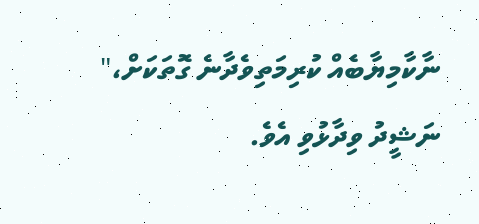ނާކާމިޔާބެއް ކުރިމަތިވެދާނެ ގޮތަކަށް،" ނަޝީދު ވިދާޅުވި އެވެ.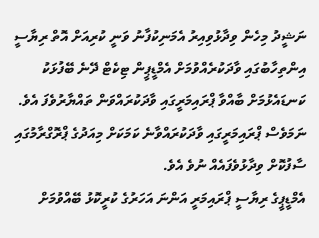ނަޝީދު މިހެން ވިދާޅުވިއިރު އެމަނިކުފާނު ވަނީ ކުރިއަށް އޮތް ރިޔާސީ އިންތިހާބުގައި ވާދަކުރެއްވުމަށް އެމްޑީޕީން ޓިކެޓް ދޭނެ ބޭފުޅަކު ކަނޑައެޅުމަށް ބާއްވާ ޕްރައިމަރީގައި ވާދަކުރައްވަން ތައްޔާރުވެފަ އެވެ. ނަމަވެސް ޕްރައިމަރީގައި ވާދަކުރައްވާނެ ކަމަކަށް މިއަދުގެ ޕްރޮގްރާމުގައި ސާފުކޮށް ވިދާޅުވެފައެއް ނުވެ އެވެ.
އެމްޑީޕީގެ ރިޔާސީ ޕްރައިމަރީ އަންނަ އަހަރުގެ ކުރީކޮޅު ބޭއްވުމަށް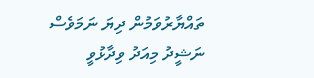ތައްޔާރުވަމުން ދިޔަ ނަމަވެސް ނަޝީދު މިއަދު ވިދާޅުވީ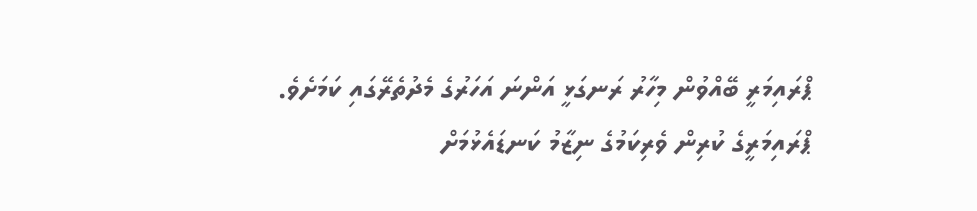ޕްރައިމަރީ ބޭއްވުން މިހާރު ރަނގަޅީ އަންނަ އަހަރުގެ މެދުތެރޭގައި ކަމަށެވެ. ޕްރައިމަރީގެ ކުރިން ވެރިކަމުގެ ނިޒާމު ކަނޑައެޅުމަށް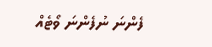ފެންނަ ނުފެންނަ ވޯޓެއް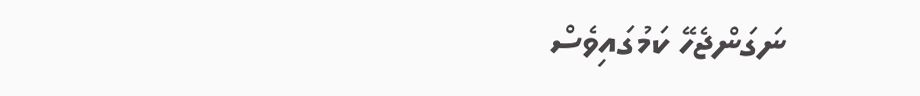ނަގަންޖެހޭ ކަމުގައިވެސް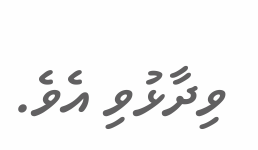ވިދާޅުވި އެވެ.